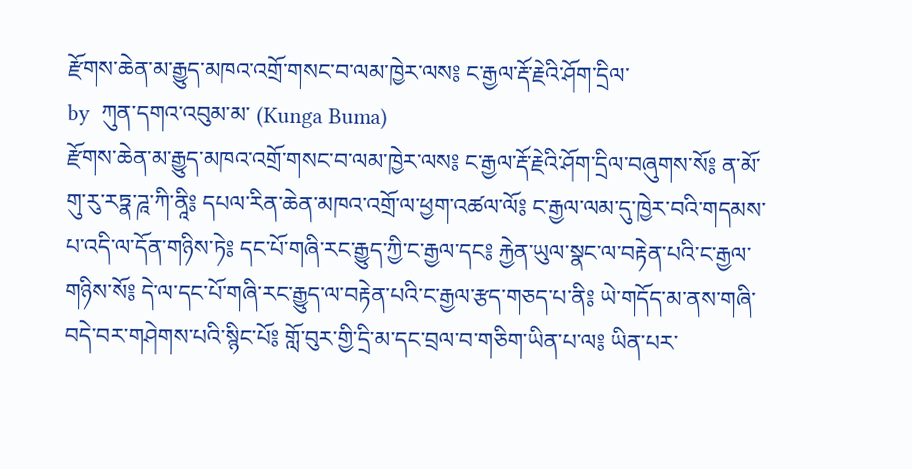རྫོགས་ཆེན་མ་རྒྱུད་མཁའ་འགྲོ་གསང་བ་ལམ་ཁྱེར་ལས༔ ང་རྒྱལ་རྡོ་རྗེའི་ཤོག་དྲིལ་
by  ཀུན་དགའ་འབུམ་མ་ (Kunga Buma)
རྫོགས་ཆེན་མ་རྒྱུད་མཁའ་འགྲོ་གསང་བ་ལམ་ཁྱེར་ལས༔ ང་རྒྱལ་རྡོ་རྗེའི་ཤོག་དྲིལ་བཞུགས་སོ༔ ན་མོ་གུ་རུ་རཏྣ་ཌཱ་ཀི་ནཱི༔ དཔལ་རིན་ཆེན་མཁའ་འགྲོ་ལ་ཕྱག་འཚལ་ལོ༔ ང་རྒྱལ་ལམ་དུ་ཁྱེར་བའི་གདམས་པ་འདི་ལ་དོན་གཉིས་ཏེ༔ དང་པོ་གཞི་རང་རྒྱུད་ཀྱི་ང་རྒྱལ་དང༔ རྐྱེན་ཡུལ་སྣང་ལ་བརྟེན་པའི་ང་རྒྱལ་གཉིས་སོ༔ དེ་ལ་དང་པོ་གཞི་རང་རྒྱུད་ལ་བརྟེན་པའི་ང་རྒྱལ་རྩད་གཅད་པ་ནི༔ ཡེ་གདོད་མ་ནས་གཞི་བདེ་བར་གཤེགས་པའི་སྙིང་པོ༔ གློ་བུར་གྱི་དྲི་མ་དང་བྲལ་བ་གཅིག་ཡིན་པ་ལ༔ ཡིན་པར་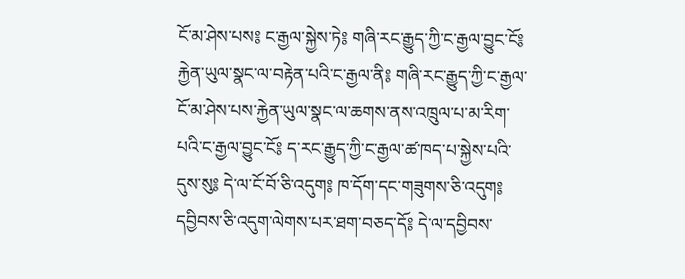ངོ་མ་ཤེས་པས༔ ང་རྒྱལ་སྐྱེས་ཏེ༔ གཞི་རང་རྒྱུད་ཀྱི་ང་རྒྱལ་བྱུང་ངོ༔ རྐྱེན་ཡུལ་སྣང་ལ་བརྟེན་པའི་ང་རྒྱལ་ནི༔ གཞི་རང་རྒྱུད་ཀྱི་ང་རྒྱལ་ངོ་མ་ཤེས་པས་རྐྱེན་ཡུལ་སྣང་ལ་ཆགས་ནས་འཁྲུལ་པ་མ་རིག་པའི་ང་རྒྱལ་བྱུང་ངོ༔ ད་རང་རྒྱུད་ཀྱི་ང་རྒྱལ་ཚ་ཁད་པ་སྐྱེས་པའི་དུས་སུ༔ དེ་ལ་ངོ་བོ་ཅི་འདུག༔ ཁ་དོག་དང་གཟུགས་ཅི་འདུག༔ དབྱིབས་ཅི་འདུག་ལེགས་པར་ཐག་བཅད་དོ༔ དེ་ལ་དབྱིབས་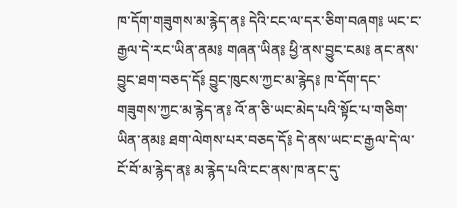ཁ་དོག་གཟུགས་མ་རྙེད་ན༔ དེའི་ངང་ལ་དར་ཅིག་བཞག༔ ཡང་ང་རྒྱལ་དེ་རང་ཡིན་ནམ༔ གཞན་ཡིན༔ ཕྱི་ནས་བྱུང་ངམ༔ ནང་ནས་བྱུང་ཐག་བཅད་དོ༔ བྱུང་ཁུངས་ཀྱང་མ་རྙེད༔ ཁ་དོག་དང་གཟུགས་ཀྱང་མ་རྙེད་ན༔ འོ་ན་ཅི་ཡང་མེད་པའི་སྟོང་པ་གཅིག་ཡིན་ནམ༔ ཐག་ལེགས་པར་བཅད་དོ༔ དེ་ནས་ཡང་ང་རྒྱལ་དེ་ལ་ངོ་བོ་མ་རྙེད་ན༔ མ་རྙེད་པའི་ངང་ནས་ཁ་ནང་དུ་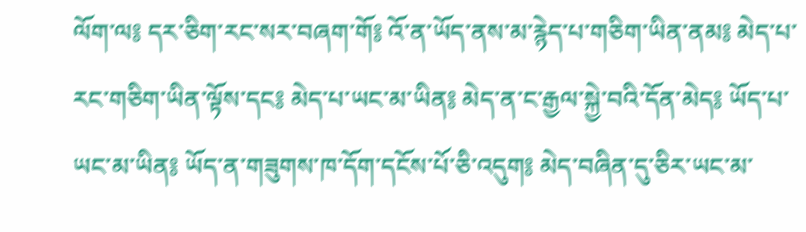ལོག་ལ༔ དར་ཅིག་རང་སར་བཞག་གོ༔ འོ་ན་ཡོད་ནས་མ་རྙེད་པ་གཅིག་ཡིན་ནམ༔ མེད་པ་རང་གཅིག་ཡིན་ལྟོས་དང༔ མེད་པ་ཡང་མ་ཡིན༔ མེད་ན་ང་རྒྱལ་སྐྱེ་བའི་དོན་མེད༔ ཡོད་པ་ཡང་མ་ཡིན༔ ཡོད་ན་གཟུགས་ཁ་དོག་དངོས་པོ་ཅི་འདུག༔ མེད་བཞིན་དུ་ཅིར་ཡང་མ་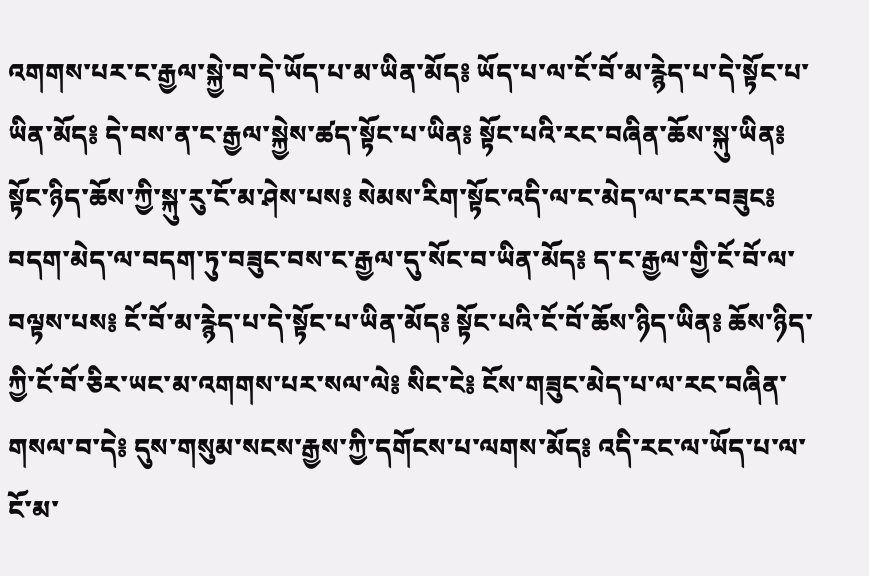འགགས་པར་ང་རྒྱལ་སྐྱེ་བ་དེ་ཡོད་པ་མ་ཡིན་མོད༔ ཡོད་པ་ལ་ངོ་བོ་མ་རྙེད་པ་དེ་སྟོང་པ་ཡིན་མོད༔ དེ་བས་ན་ང་རྒྱལ་སྐྱེས་ཚད་སྟོང་པ་ཡིན༔ སྟོང་པའི་རང་བཞིན་ཆོས་སྐུ་ཡིན༔ སྟོང་ཉིད་ཆོས་ཀྱི་སྐུ་རུ་ངོ་མ་ཤེས་པས༔ སེམས་རིག་སྟོང་འདི་ལ་ང་མེད་ལ་ངར་བཟུང༔ བདག་མེད་ལ་བདག་ཏུ་བཟུང་བས་ང་རྒྱལ་དུ་སོང་བ་ཡིན་མོད༔ ད་ང་རྒྱལ་གྱི་ངོ་བོ་ལ་བལྟས་པས༔ ངོ་བོ་མ་རྙེད་པ་དེ་སྟོང་པ་ཡིན་མོད༔ སྟོང་པའི་ངོ་བོ་ཆོས་ཉིད་ཡིན༔ ཆོས་ཉིད་ཀྱི་ངོ་བོ་ཅིར་ཡང་མ་འགགས་པར་སལ་ལེ༔ སིང་ངེ༔ ངོས་གཟུང་མེད་པ་ལ་རང་བཞིན་གསལ་བ་དེ༔ དུས་གསུམ་སངས་རྒྱས་ཀྱི་དགོངས་པ་ལགས་མོད༔ འདི་རང་ལ་ཡོད་པ་ལ་ངོ་མ་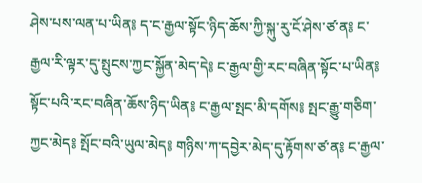ཤེས་པས་ལན་པ་ཡིན༔ ད་ང་རྒྱལ་སྟོང་ཉིད་ཆོས་ཀྱི་སྐུ་རུ་ངོ་ཤེས་ཙ་ན༔ ང་རྒྱལ་རི་ལྟར་དུ་སྤུངས་ཀྱང་སྐྱོན་མེད་དེ༔ ང་རྒྱལ་གྱི་རང་བཞིན་སྟོང་པ་ཡིན༔ སྟོང་པའི་རང་བཞིན་ཆོས་ཉིད་ཡིན༔ ང་རྒྱལ་སྤང་མི་དགོས༔ སྤང་རྒྱུ་གཅིག་ཀྱང་མེད༔ སྤོང་བའི་ཡུལ་མེད༔ གཉིས་ཀ་དབྱེར་མེད་དུ་རྟོགས་ཙ་ན༔ ང་རྒྱལ་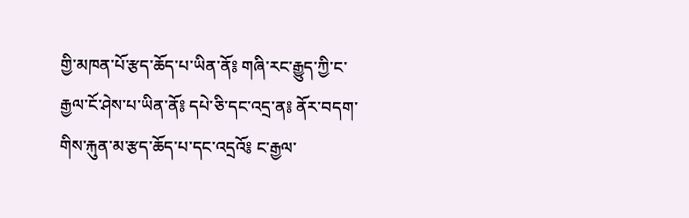གྱི་མཁན་པོ་རྩད་ཆོད་པ་ཡིན་ནོ༔ གཞི་རང་རྒྱུད་ཀྱི་ང་རྒྱལ་ངོ་ཤེས་པ་ཡིན་ནོ༔ དཔེ་ཅི་དང་འདྲ་ན༔ ནོར་བདག་གིས་རྐུན་མ་རྩད་ཆོད་པ་དང་འདྲའོ༔ ང་རྒྱལ་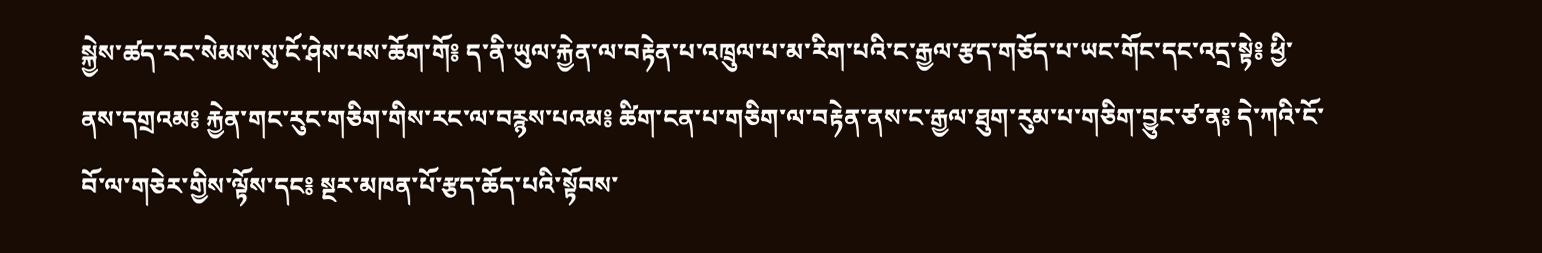སྐྱེས་ཚད་རང་སེམས་སུ་ངོ་ཤེས་པས་ཆོག་གོ༔ ད་ནི་ཡུལ་རྐྱེན་ལ་བརྟེན་པ་འཁྲུལ་པ་མ་རིག་པའི་ང་རྒྱལ་རྩད་གཅོད་པ་ཡང་གོང་དང་འདྲ་སྟེ༔ ཕྱི་ནས་དགྲའམ༔ རྐྱེན་གང་རུང་གཅིག་གིས་རང་ལ་བརྙས་པའམ༔ ཚིག་ངན་པ་གཅིག་ལ་བརྟེན་ནས་ང་རྒྱལ་ཐུག་རུམ་པ་གཅིག་བྱུང་ཙ་ན༔ དེ་ཀའི་ངོ་བོ་ལ་གཅེར་གྱིས་ལྟོས་དང༔ སྔར་མཁན་པོ་རྩད་ཆོད་པའི་སྟོབས་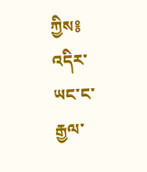ཀྱིས༔ འདིར་ཡང་ང་རྒྱལ་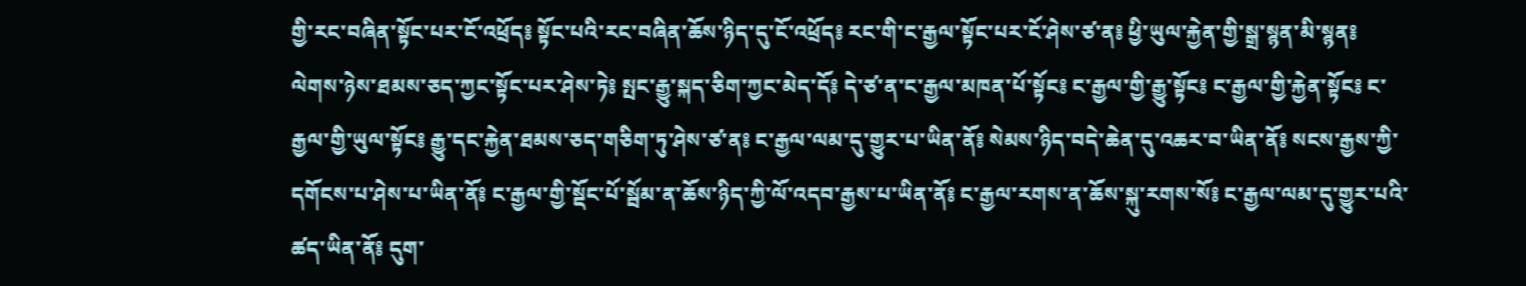གྱི་རང་བཞིན་སྟོང་པར་ངོ་འཕྲོད༔ སྟོང་པའི་རང་བཞིན་ཆོས་ཉིད་དུ་ངོ་འཕྲོད༔ རང་གི་ང་རྒྱལ་སྟོང་པར་ངོ་ཤེས་ཙ་ན༔ ཕྱི་ཡུལ་རྐྱེན་གྱི་སྒྲ་སྙན་མི་སྙན༔ ལེགས་ཉེས་ཐམས་ཅད་ཀྱང་སྟོང་པར་ཤེས་ཏེ༔ སྤང་རྒྱུ་སྐད་ཅིག་ཀྱང་མེད་དོ༔ དེ་ཙ་ན་ང་རྒྱལ་མཁན་པོ་སྟོང༔ ང་རྒྱལ་གྱི་རྒྱུ་སྟོང༔ ང་རྒྱལ་གྱི་རྐྱེན་སྟོང༔ ང་རྒྱལ་གྱི་ཡུལ་སྟོང༔ རྒྱུ་དང་རྐྱེན་ཐམས་ཅད་གཅིག་ཏུ་ཤེས་ཙ་ན༔ ང་རྒྱལ་ལམ་དུ་གྱུར་པ་ཡིན་ནོ༔ སེམས་ཉིད་བདེ་ཆེན་དུ་འཆར་བ་ཡིན་ནོ༔ སངས་རྒྱས་ཀྱི་དགོངས་པ་ཤེས་པ་ཡིན་ནོ༔ ང་རྒྱལ་གྱི་སྡོང་པོ་སྦོམ་ན་ཆོས་ཉིད་ཀྱི་ལོ་འདབ་རྒྱས་པ་ཡིན་ནོ༔ ང་རྒྱལ་རགས་ན་ཆོས་སྐུ་རགས་སོ༔ ང་རྒྱལ་ལམ་དུ་གྱུར་པའི་ཚད་ཡིན་ནོ༔ དུག་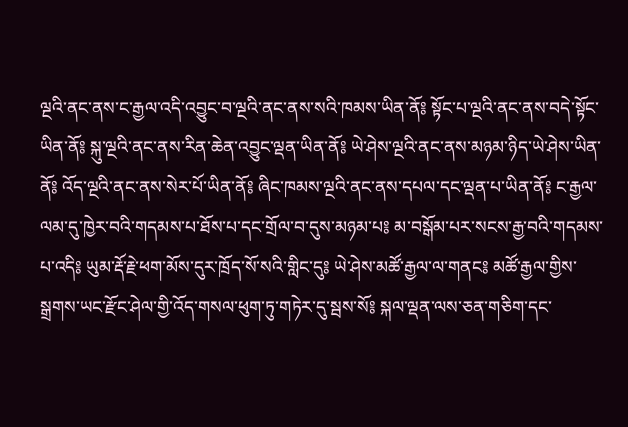ལྔའི་ནང་ནས་ང་རྒྱལ་འདི་འབྱུང་བ་ལྔའི་ནང་ནས་སའི་ཁམས་ཡིན་ནོ༔ སྟོང་པ་ལྔའི་ནང་ནས་བདེ་སྟོང་ཡིན་ནོ༔ སྐུ་ལྔའི་ནང་ནས་རིན་ཆེན་འབྱུང་ལྡན་ཡིན་ནོ༔ ཡེ་ཤེས་ལྔའི་ནང་ནས་མཉམ་ཉིད་ཡེ་ཤེས་ཡིན་ནོ༔ འོད་ལྔའི་ནང་ནས་སེར་པོ་ཡིན་ནོ༔ ཞིང་ཁམས་ལྔའི་ནང་ནས་དཔལ་དང་ལྡན་པ་ཡིན་ནོ༔ ང་རྒྱལ་ལམ་དུ་ཁྱེར་བའི་གདམས་པ་ཐོས་པ་དང་གྲོལ་བ་དུས་མཉམ་པ༔ མ་བསྒོམ་པར་སངས་རྒྱ་བའི་གདམས་པ་འདི༔ ཡུམ་རྡོ་རྗེ་ཕག་མོས་དུར་ཁྲོད་སོ་སའི་གླིང་དུ༔ ཡེ་ཤེས་མཚོ་རྒྱལ་ལ་གནང༔ མཚོ་རྒྱལ་གྱིས་སྒྲགས་ཡང་རྫོང་ཤེལ་གྱི་འོད་གསལ་ཕུག་ཏུ་གཏེར་དུ་སྦས་སོ༔ སྐལ་ལྡན་ལས་ཅན་གཅིག་དང་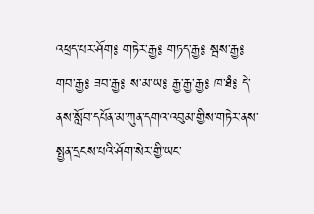འཕྲད་པར་ཤོག༔ གཏེར་རྒྱ༔ གཏད་རྒྱ༔ སྦས་རྒྱ༔ གབ་རྒྱ༔ ཟབ་རྒྱ༔ ས་མ་ཡ༔ རྒྱ་རྒྱ་རྒྱ༔ ཁ་ཐཾ༔ དེ་ནས་སློབ་དཔོན་མ་ཀུན་དགའ་འབུམ་གྱིས་གཏེར་ནས་སྤྱན་དྲངས་པའི་ཤོག་སེར་གྱི་ཡང་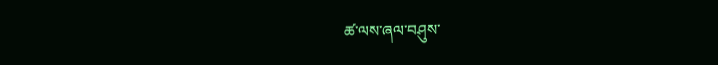ཚ་ལས་ཞལ་བཤུས་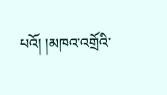པའོ། །མཁའ་འགྲོའི་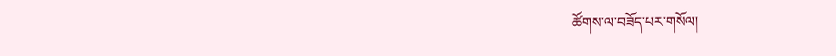ཚོགས་ལ་བཟོད་པར་གསོལ།